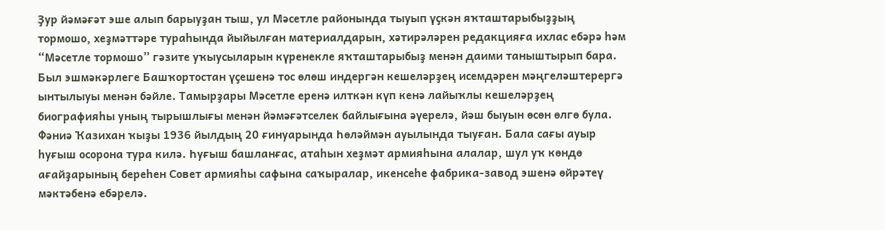Ҙур йәмәғәт эше алып барыуҙан тыш, ул Мәсетле районында тыуып үҫкән яҡташтарыбыҙҙың тормошо, хеҙмәттәре тураһында йыйылған материалдарын, хәтирәләрен редакцияға ихлас ебәрә һәм “Мәсетле тормошо” гәзите уҡыусыларын күренекле яҡташтарыбыҙ менән даими таныштырып бара. Был эшмәкәрлеге Башҡортостан үҫешенә тос өлөш индергән кешеләрҙең исемдәрен мәңгеләштерергә ынтылыуы менән бәйле. Тамырҙары Мәсетле еренә илткән күп кенә лайыҡлы кешеләрҙең биографияһы уның тырышлығы менән йәмәғәтселек байлығына әүерелә, йәш быуын өсөн өлгө була.
Фәниә Ҡазихан ҡыҙы 1936 йылдың 20 ғинуарында Һөләймән ауылында тыуған. Бала сағы ауыр һуғыш осорона тура килә. Һуғыш башланғас, атаһын хеҙмәт армияһына алалар, шул уҡ көндө ағайҙарының береһен Совет армияһы сафына саҡыралар, икенсеһе фабрика-завод эшенә өйрәтеү мәктәбенә ебәрелә.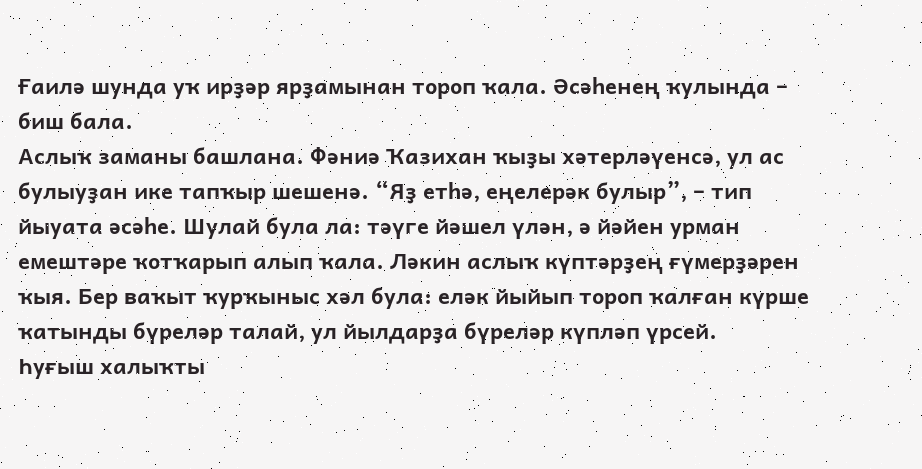Ғаилә шунда уҡ ирҙәр ярҙамынан тороп ҡала. Әсәһенең ҡулында – биш бала.
Аслыҡ заманы башлана. Фәниә Ҡазихан ҡыҙы хәтерләүенсә, ул ас булыуҙан ике тапҡыр шешенә. “Яҙ етһә, еңелерәк булыр”, – тип йыуата әсәһе. Шулай була ла: тәүге йәшел үлән, ә йәйен урман емештәре ҡотҡарып алып ҡала. Ләкин аслыҡ күптәрҙең ғүмерҙәрен ҡыя. Бер ваҡыт ҡурҡыныс хәл була: еләк йыйып тороп ҡалған күрше ҡатынды бүреләр талай, ул йылдарҙа бүреләр күпләп үрсей.
Һуғыш халыҡты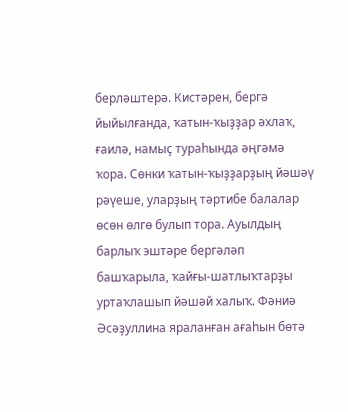берләштерә. Кистәрен, бергә йыйылғанда, ҡатын-ҡыҙҙар әхлаҡ, ғаилә, намыҫ тураһында әңгәмә ҡора. Сөнки ҡатын-ҡыҙҙарҙың йәшәү рәүеше, уларҙың тәртибе балалар өсөн өлгө булып тора. Ауылдың барлыҡ эштәре бергәләп башҡарыла, ҡайғы-шатлыҡтарҙы уртаҡлашып йәшәй халыҡ. Фәниә Әсәҙуллина яраланған ағаһын бөтә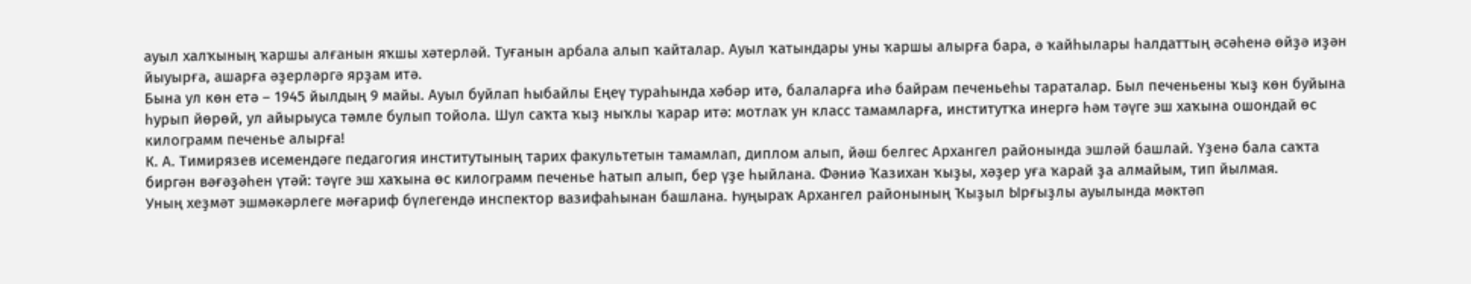ауыл халҡының ҡаршы алғанын яҡшы хәтерләй. Туғанын арбала алып ҡайталар. Ауыл ҡатындары уны ҡаршы алырға бара, ә ҡайһылары һалдаттың әсәһенә өйҙә иҙән йыуырға, ашарға әҙерләргә ярҙам итә.
Бына ул көн етә – 1945 йылдың 9 майы. Ауыл буйлап һыбайлы Еңеү тураһында хәбәр итә, балаларға иһә байрам печеньеһы тараталар. Был печеньены ҡыҙ көн буйына һурып йөрөй, ул айырыуса тәмле булып тойола. Шул саҡта ҡыҙ ныҡлы ҡарар итә: мотлаҡ ун класс тамамларға, институтҡа инергә һәм тәүге эш хаҡына ошондай өс килограмм печенье алырға!
К. А. Тимирязев исемендәге педагогия институтының тарих факультетын тамамлап, диплом алып, йәш белгес Архангел районында эшләй башлай. Үҙенә бала саҡта биргән вәғәҙәһен үтәй: тәүге эш хаҡына өс килограмм печенье һатып алып, бер үҙе һыйлана. Фәниә Ҡазихан ҡыҙы, хәҙер уға ҡарай ҙа алмайым, тип йылмая.
Уның хеҙмәт эшмәкәрлеге мәғариф бүлегендә инспектор вазифаһынан башлана. Һуңыраҡ Архангел районының Ҡыҙыл Ырғыҙлы ауылында мәктәп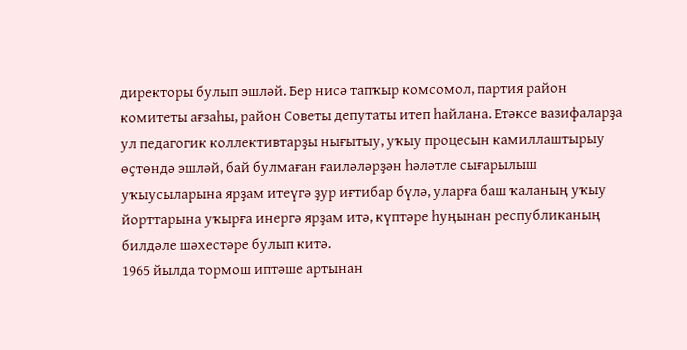директоры булып эшләй. Бер нисә тапҡыр комсомол, партия район комитеты ағзаһы, район Советы депутаты итеп һайлана. Етәксе вазифаларҙа ул педагогик коллективтарҙы нығытыу, уҡыу процесын камиллаштырыу өҫтөндә эшләй, бай булмаған ғаиләләрҙән һәләтле сығарылыш уҡыусыларына ярҙам итеүгә ҙур иғтибар бүлә, уларға баш ҡаланың уҡыу йорттарына уҡырға инергә ярҙам итә, күптәре һуңынан республиканың билдәле шәхестәре булып китә.
1965 йылда тормош иптәше артынан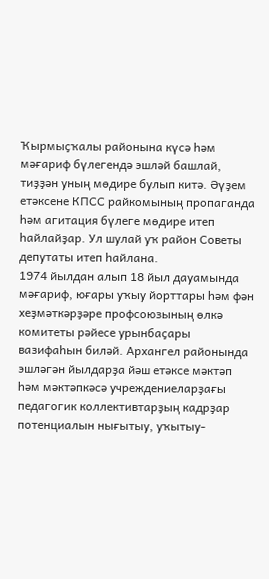Ҡырмыҫҡалы районына күсә һәм мәғариф бүлегендә эшләй башлай, тиҙҙән уның мөдире булып китә. Әүҙем етәксене КПСС райкомының пропаганда һәм агитация бүлеге мөдире итеп һайлайҙар. Ул шулай уҡ район Советы депутаты итеп һайлана.
1974 йылдан алып 18 йыл дауамында мәғариф, юғары уҡыу йорттары һәм фән хеҙмәткәрҙәре профсоюзының өлкә комитеты рәйесе урынбаҫары вазифаһын биләй. Архангел районында эшләгән йылдарҙа йәш етәксе мәктәп һәм мәктәпкәсә учреждениеларҙағы педагогик коллективтарҙың кадрҙар потенциалын нығытыу, уҡытыу-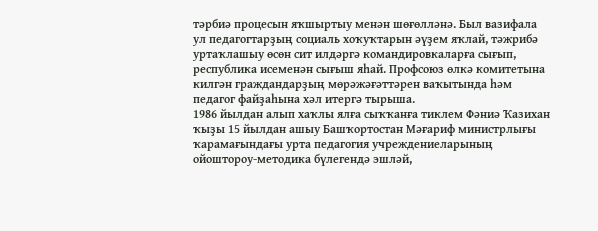тәрбиә процесын яҡшыртыу менән шөғөлләнә. Был вазифала ул педагогтарҙың социаль хоҡуҡтарын әүҙем яҡлай, тәжрибә уртаҡлашыу өсөн сит илдәргә командировкаларға сығып, республика исеменән сығыш яһай. Профсоюз өлкә комитетына килгән граждандарҙың мөрәжәғәттәрен ваҡытында һәм педагог файҙаһына хәл итергә тырыша.
1986 йылдан алып хаҡлы ялға сыҡҡанға тиклем Фәниә Ҡазихан ҡыҙы 15 йылдан ашыу Башҡортостан Мәғариф министрлығы ҡарамағындағы урта педагогия учреждениеларының ойоштороу-методика бүлегендә эшләй,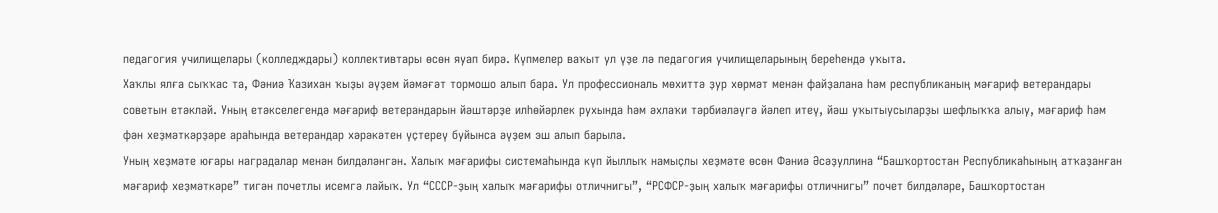педагогия училищелары (колледждары) коллективтары өсөн яуап бирә. Күпмелер ваҡыт ул үҙе лә педагогия училищеларының береһендә уҡыта.
Хаҡлы ялға сыҡҡас та, Фәниә Ҡазихан ҡыҙы әүҙем йәмәғәт тормошо алып бара. Ул профессиональ мөхиттә ҙур хөрмәт менән файҙалана һәм республиканың мәғариф ветерандары советын етәкләй. Уның етәкселегендә мәғариф ветерандарын йәштәрҙе илһөйәрлек рухында һәм әхлаҡи тәрбиәләүгә йәлеп итеү, йәш уҡытыусыларҙы шефлыҡҡа алыу, мәғариф һәм фән хеҙмәткәрҙәре араһында ветерандар хәрәкәтен үҫтереү буйынса әүҙем эш алып барыла.
Уның хеҙмәте юғары наградалар менән билдәләнгән. Халыҡ мәғарифы системаһында күп йыллыҡ намыҫлы хеҙмәте өсөн Фәниә Әсәҙуллина “Башҡортостан Республикаһының атҡаҙанған мәғариф хеҙмәткәре” тигән почетлы исемгә лайыҡ. Ул “СССР-ҙың халыҡ мәғарифы отличнигы”, “РСФСР-ҙың халыҡ мәғарифы отличнигы” почет билдәләре, Башҡортостан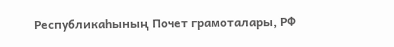Республикаһының Почет грамоталары, РФ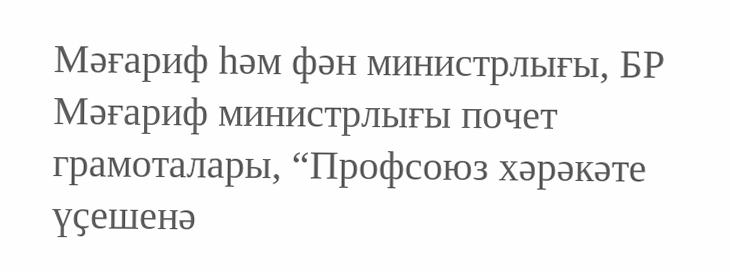Мәғариф һәм фән министрлығы, БР Мәғариф министрлығы почет грамоталары, “Профсоюз хәрәкәте үҫешенә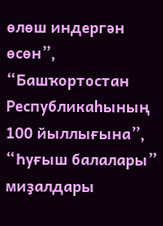өлөш индергән өсөн”, “Башҡортостан Республикаһының 100 йыллығына”, “Һуғыш балалары” миҙалдары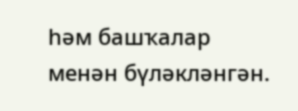һәм башҡалар менән бүләкләнгән.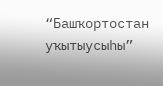“Башҡортостан уҡытыусыһы”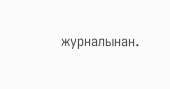журналынан.